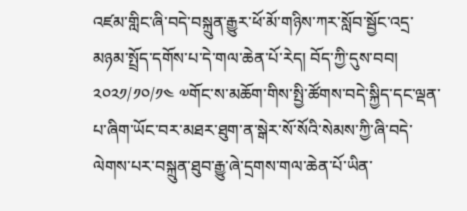འཛམ་གླིང་ཞི་བདེ་བསྐྲུན་རྒྱུར་ཕོ་མོ་གཉིས་ཀར་སློབ་སྦྱོང་འདྲ་མཉམ་སྤྲོད་དགོས་པ་དེ་གལ་ཆེན་པོ་རེད། བོད་ཀྱི་དུས་བབ། ༢༠༢༡/༡༠/༡༤ ༧གོང་ས་མཆོག་གིས་སྤྱི་ཚོགས་བདེ་སྐྱིད་དང་ལྡན་པ་ཞིག་ཡོང་བར་མཐར་ཐུག་ན་སྒེར་སོ་སོའི་སེམས་ཀྱི་ཞི་བདེ་ལེགས་པར་བསྐྲུན་ཐུབ་རྒྱུ་ཞེ་དྲགས་གལ་ཆེན་པོ་ཡིན་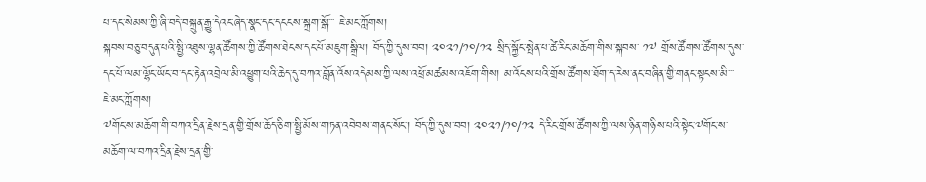པ་དང་སེམས་ཀྱི་ཞི་བདེ་བསྐྲུན་རྒྱུ་དེའང་ཞེད་སྣང་དང་དངངས་སྐྲག་སྒོ་་་ ཇེ་མང་ཀློགས།
སྐབས་བཅུ་བདུན་པའི་སྤྱི་འཐུས་ལྷན་ཚོགས་ཀྱི་ཚོགས་ཐེངས་དང་པོ་མཇུག་སྒྲིལ། བོད་ཀྱི་དུས་བབ། ༢༠༢༡/༡༠/༡༢ སྲིད་སྐྱོང་སྤེན་པ་ཚེ་རིང་མཆོག་གིས་སྐབས་ ༡༧ གྲོས་ཚོགས་ཚོགས་དུས་དང་པོ་ལམ་ལྷོང་ཡོང་བ་དང་རྟེན་འབྲེལ་མི་འཕྱུག་པའི་ཆེད་དུ་བཀའ་བློན་འོས་འདེམས་ཀྱི་ལས་འཕྲོ་མཚམས་འཇོག་གིས། མ་འོངས་པའི་གྲོས་ཚོགས་ཐོག་ད་རེས་ནང་བཞིན་གྱི་གནང་སྟངས་མི་་་ ཇེ་མང་ཀློགས།
༧གོང་ས་མཆོག་གི་བཀའ་དྲིན་རྗེས་དྲན་གྱི་གྲོས་ཆོད་ཅིག་སྤྱི་མོས་གཏན་འབེབས་གནང་སོང་། བོད་ཀྱི་དུས་བབ། ༢༠༢༡/༡༠/༡༢ དེ་རིང་གྲོས་ཚོགས་ཀྱི་ལས་ཉིན་གཉིས་པའི་སྟེང་༧གོང་ས་མཆོག་ལ་བཀའ་དྲིན་རྗེས་དྲན་གྱི་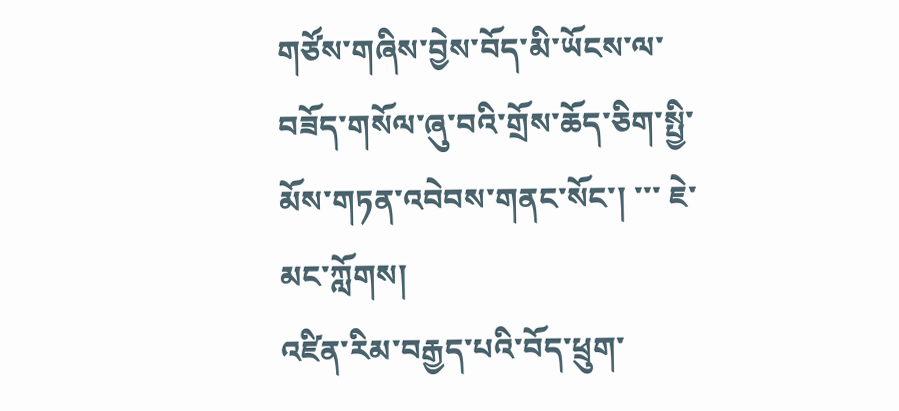གཙོས་གཞིས་བྱེས་བོད་མི་ཡོངས་ལ་བཟོད་གསོལ་ཞུ་བའི་གྲོས་ཆོད་ཅིག་སྤྱི་མོས་གཏན་འབེབས་གནང་སོང་། ་་་ ཇེ་མང་ཀློགས།
འཛིན་རིམ་བརྒྱད་པའི་བོད་ཕྲུག་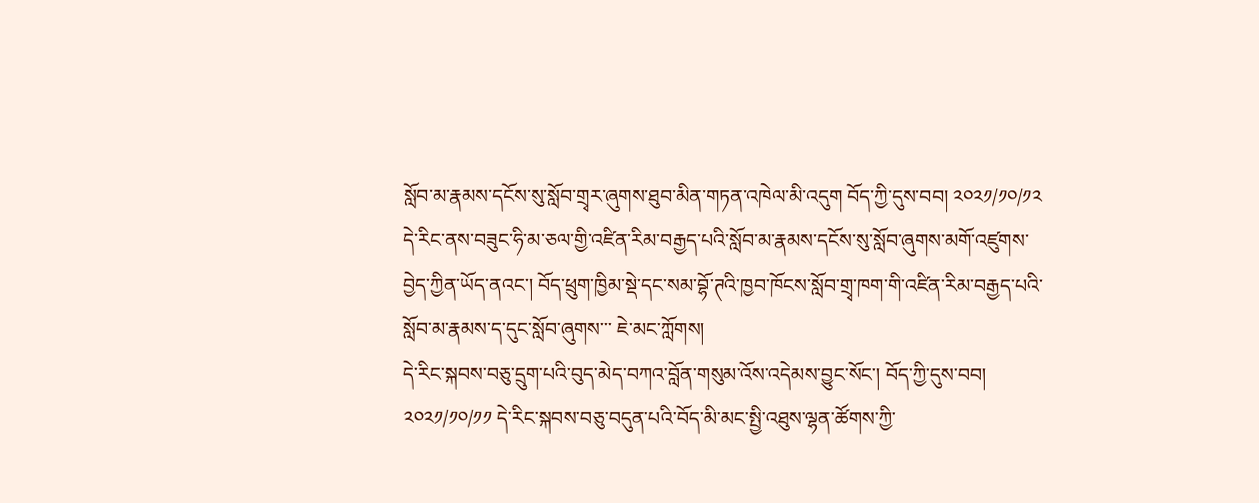སློབ་མ་རྣམས་དངོས་སུ་སློབ་གྲྭར་ཞུགས་ཐུབ་མིན་གཏན་འཁེལ་མི་འདུག བོད་ཀྱི་དུས་བབ། ༢༠༢༡/༡༠/༡༢ དེ་རིང་ནས་བཟུང་ཧི་མ་ཅལ་གྱི་འཛིན་རིམ་བརྒྱད་པའི་སློབ་མ་རྣམས་དངོས་སུ་སློབ་ཞུགས་མགོ་འཛུགས་བྱེད་ཀྱིན་ཡོད་ནའང་། བོད་ཕྲུག་ཁྱིམ་སྡེ་དང་སམ་བྷོ་ཊའི་ཁྱབ་ཁོངས་སློབ་གྲྭ་ཁག་གི་འཛིན་རིམ་བརྒྱད་པའི་སློབ་མ་རྣམས་ད་དུང་སློབ་ཞུགས་་་ ཇེ་མང་ཀློགས།
དེ་རིང་སྐབས་བཅུ་དྲུག་པའི་བུད་མེད་བཀའ་བློན་གསུམ་འོས་འདེམས་བྱུང་སོང་། བོད་ཀྱི་དུས་བབ། ༢༠༢༡/༡༠/༡༡ དེ་རིང་སྐབས་བཅུ་བདུན་པའི་བོད་མི་མང་སྤྱི་འཐུས་ལྷན་ཚོགས་ཀྱི་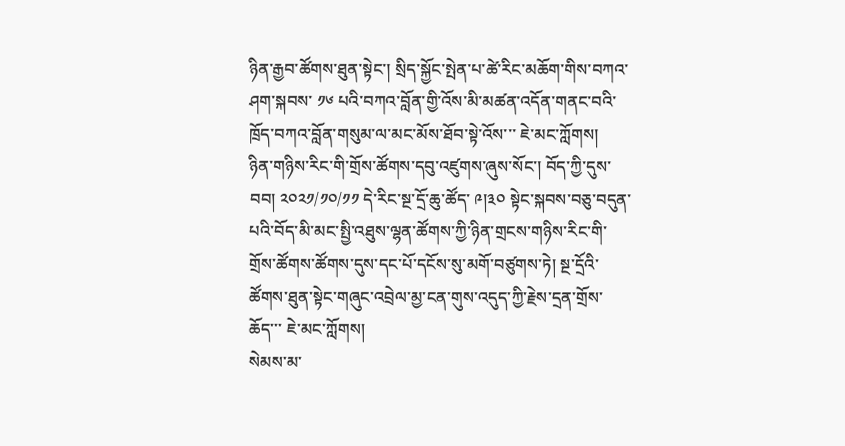ཉིན་རྒྱབ་ཚོགས་ཐུན་སྟེང་། སྲིད་སྐྱོང་སྤེན་པ་ཚེ་རིང་མཆོག་གིས་བཀའ་ཤག་སྐབས་ ༡༦ པའི་བཀའ་བློན་གྱི་འོས་མི་མཚན་འདོན་གནང་བའི་ཁྲོད་བཀའ་བློན་གསུམ་ལ་མང་མོས་ཐོབ་སྟེ་འོས་་་ ཇེ་མང་ཀློགས།
ཉིན་གཉིས་རིང་གི་གྲོས་ཚོགས་དབུ་འཛུགས་ཞུས་སོང་། བོད་ཀྱི་དུས་བབ། ༢༠༢༡/༡༠/༡༡ དེ་རིང་སྔ་དྲོ་ཆུ་ཚོད་ ༩།༣༠ སྟེང་སྐབས་བཅུ་བདུན་པའི་བོད་མི་མང་སྤྱི་འཐུས་ལྷན་ཚོགས་ཀྱི་ཉིན་གྲངས་གཉིས་རིང་གི་གྲོས་ཚོགས་ཚོགས་དུས་དང་པོ་དངོས་སུ་མགོ་བཙུགས་ཏེ། སྔ་དྲོའི་ཚོགས་ཐུན་སྟེང་གཞུང་འབྲེལ་མྱ་ངན་གུས་འདུད་ཀྱི་རྗེས་དྲན་གྲོས་ཆོད་་་ ཇེ་མང་ཀློགས།
སེམས་མ་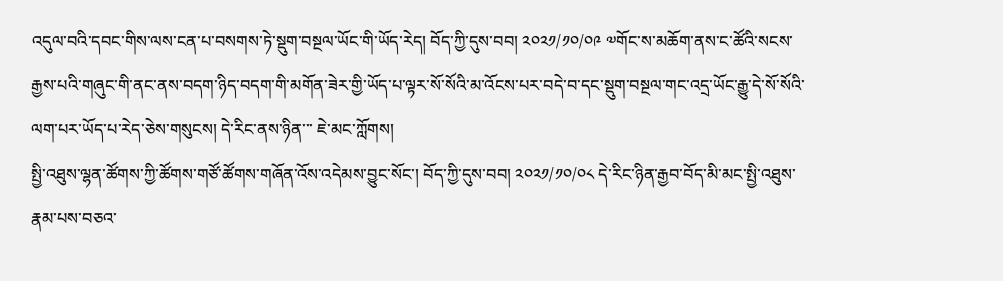འདུལ་བའི་དབང་གིས་ལས་ངན་པ་བསགས་ཏེ་སྡུག་བསྔལ་ཡོང་གི་ཡོད་རེད། བོད་ཀྱི་དུས་བབ། ༢༠༢༡/༡༠/༠༩ ༧གོང་ས་མཆོག་ནས་ང་ཚོའི་སངས་རྒྱས་པའི་གཞུང་གི་ནང་ནས་བདག་ཉིད་བདག་གི་མགོན་ཟེར་གྱི་ཡོད་པ་ལྟར་སོ་སོའི་མ་འོངས་པར་བདེ་བ་དང་སྡུག་བསྔལ་གང་འདྲ་ཡོང་རྒྱུ་དེ་སོ་སོའི་ལག་པར་ཡོད་པ་རེད་ཅེས་གསུངས། དེ་རིང་ནས་ཉིན་་་ ཇེ་མང་ཀློགས།
སྤྱི་འཐུས་ལྷན་ཚོགས་ཀྱི་ཚོགས་གཙོ་ཚོགས་གཞོན་འོས་འདེམས་བྱུང་སོང་། བོད་ཀྱི་དུས་བབ། ༢༠༢༡/༡༠/༠༨ དེ་རིང་ཉིན་རྒྱབ་བོད་མི་མང་སྤྱི་འཐུས་རྣམ་པས་བཅའ་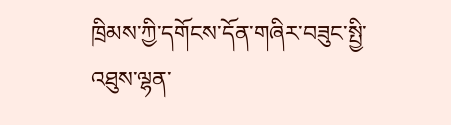ཁྲིམས་ཀྱི་དགོངས་དོན་གཞིར་བཟུང་སྤྱི་འཐུས་ལྷན་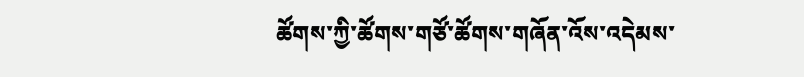ཚོགས་ཀྱི་ཚོགས་གཙོ་ཚོགས་གཞོན་འོས་འདེམས་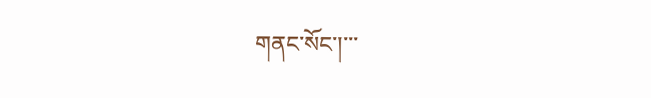གནང་སོང་།་་་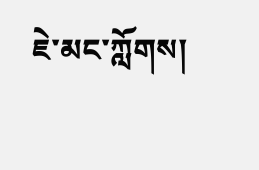ཇེ་མང་ཀློགས།